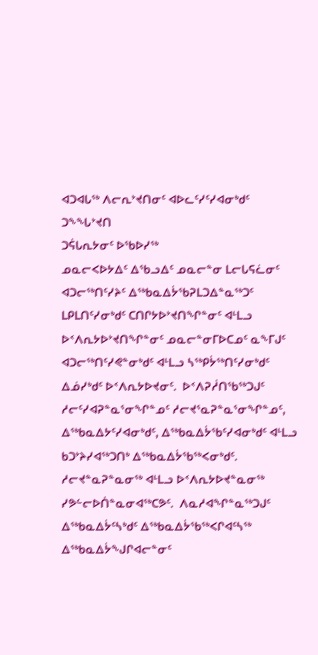ᐊᑐᐊᒐᖅ ᐱᓕᕆᔾᔪᑎᓂᑦ ᐊᐅᓚᑦᓯᑦᓯᐊᓂᒃᑯᑦ ᑐᖕᖓᔾᔪᑎ
ᑐᕌᒐᕆᔭᓂᑦ ᐅᖃᐅᓯᖅ
ᓄᓇᓕᐸᐅᔭᐃᑦ ᐃᖃᓗᐃᑦ ᓄᓇᓕᓐᓂ ᒪᓕᒐᕋᓛᓂᑦ ᐊᑐᓕᖅᑎᑦᓯᔨᑦ ᐃᖅᑲᓇᐃᔮᖃᕈᒪᑐᐃᓐᓇᖅᑐᑦ ᒪᑭᒪᑎᑦᓯᓂᒃᑯᑦ ᑕᑎᒋᔭᐅᔾᔪᑎᖏᓐᓂᑦ ᐊᒻᒪᓗ ᐅᑉᐱᕆᔭᐅᔾᔪᑎᖏᓐᓂᑦ ᓄᓇᓕᓐᓂᒥᐅᑕᓄᑦ ᓇᖕᒥᒍᑦ ᐊᑐᓕᖅᑎᑦᓯᕙᓐᓂᒃᑯᑦ ᐊᒻᒪᓗ ᓴᖅᑭᔮᖅᑎᑦᓯᓂᒃᑯᑦ ᐃᓅᓯᒃᑯᑦ ᐅᑉᐱᕆᔭᐅᔪᓂᑦ.  ᐅᑉᐱᕈᓲᑎᖃᖅᑐᒍᑦ ᓱᓕᑦᓯᐊᕈᓐᓇᕐᓂᖏᓐᓄᑦ ᓱᓕᔪᕐᓇᕈᓐᓇᕐᓂᖏᓐᓄᑦ, ᐃᖅᑲᓇᐃᔭᑦᓯᐊᓂᒃᑯᑦ, ᐃᖅᑲᓇᐃᔮᖃᑦᓯᐊᓂᒃᑯᑦ ᐊᒻᒪᓗ ᑲᑐᔾᔨᓯᐊᖅᑐᑎᒃ ᐃᖅᑲᓇᐃᔮᖃᖅᐸᓂᒃᑯᑦ. ᓱᓕᔪᓐᓇᕈᓐᓇᓂᖅ ᐊᒻᒪᓗ ᐅᑉᐱᕆᔭᐅᔪᓐᓇᓂᖅ ᓯᕗᓪᓕᐅᑏᓐᓇᓂᐊᖅᑕᕗᑦ.  ᐱᓇᓱᐊᖏᓐᓇᖅᑐᒍᑦ ᐃᖅᑲᓇᐃᔮᑦᓴᒃᑯᑦ ᐃᖅᑲᓇᐃᔮᖃᖅᐸᒋᐊᑦᓴᖅ ᐃᖅᑲᓇᐃᔮᖑᒋᐊᓕᓐᓂᑦ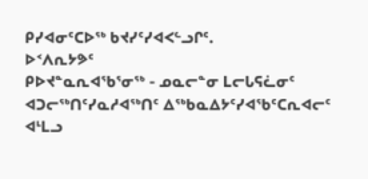ᑭᓯᐊᓂᑦᑕᐅᖅ ᑲᔪᓯᑦᓯᐊᐸᓪᓗᒋᑦ.
ᐅᑉᐱᕆᔭᕗᑦ
ᑭᐅᔪᓐᓇᕆᐊᖃᕐᓂᖅ - ᓄᓇᓕᓐᓂ ᒪᓕᒐᕋᓛᓂᑦ ᐊᑐᓕᖅᑎᑦᓯᓇᓱᐊᖅᑎᑦ ᐃᖅᑲᓇᐃᔭᑦᓯᐊᖃᑦᑕᕆᐊᓕᑦ ᐊᒻᒪᓗ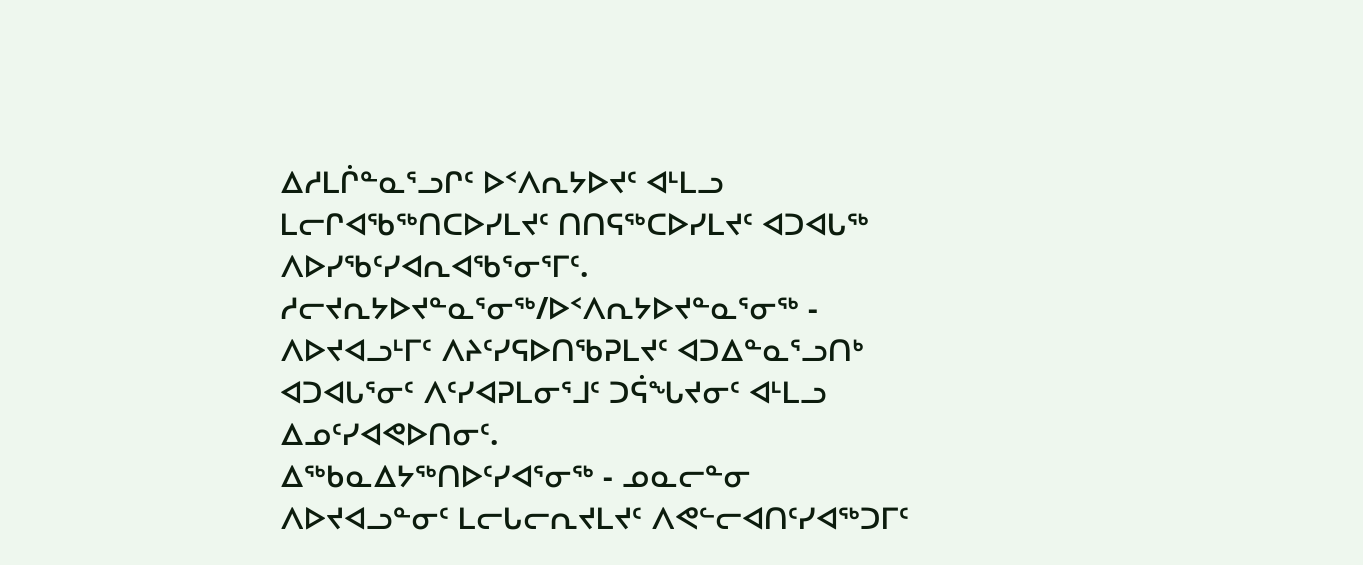ᐃᓱᒪᒌᓐᓇᕐᓗᒋᑦ ᐅᑉᐱᕆᔭᐅᔪᑦ ᐊᒻᒪᓗ ᒪᓕᒋᐊᖃᖅᑎᑕᐅᓯᒪᔪᑦ ᑎᑎᕋᖅᑕᐅᓯᒪᔪᑦ ᐊᑐᐊᒐᖅ ᐱᐅᓯᖃᑦᓯᐊᕆᐊᖃᕐᓂᕐᒥᑦ.
ᓱᓕᔪᕆᔭᐅᔪᓐᓇᕐᓂᖅ/ᐅᑉᐱᕆᔭᐅᔪᓐᓇᕐᓂᖅ - ᐱᐅᔪᐊᓗᒻᒥᑦ ᐱᔨᑦᓯᕋᐅᑎᖃᕈᒪᔪᑦ ᐊᑐᐃᓐᓇᕐᓗᑎᒃ ᐊᑐᐊᒐᕐᓂᑦ ᐱᑦᓯᐊᕈᒪᓂᕐᒧᑦ ᑐᕌᖓᔪᓂᑦ ᐊᒻᒪᓗ ᐃᓄᑦᓯᐊᕙᐅᑎᓂᑦ.
ᐃᖅᑲᓇᐃᔭᖅᑎᐅᑦᓯᐊᕐᓂᖅ - ᓄᓇᓕᓐᓂ ᐱᐅᔪᐊᓗᓐᓂᑦ ᒪᓕᒐᓕᕆᔪᒪᔪᑦ ᐱᕙᓪᓕᐊᑎᑦᓯᐊᖅᑐᒥᑦ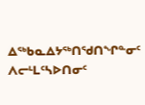ᐃᖅᑲᓇᐃᔭᖅᑎᖁᑎᖏᓐᓂᑦ ᐱᓕᒻᒪᑦᓴᐅᑎᓂᑦ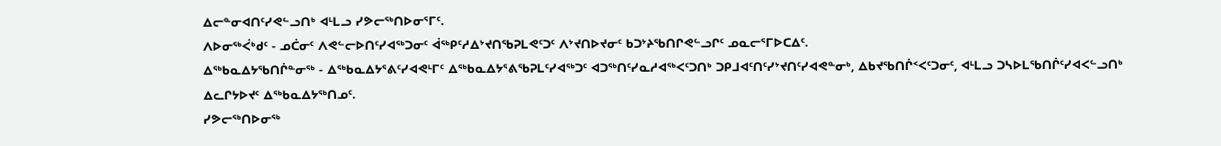ᐃᓕᓐᓂᐊᑎᑦᓯᕙᓪᓗᑎᒃ ᐊᒻᒪᓗ ᓯᕗᓕᖅᑎᐅᓂᕐᒥᑦ.
ᐱᐅᓂᖅᐹᒃᑯᑦ - ᓄᑖᓂᑦ ᐱᕙᓪᓕᐅᑎᑦᓯᐊᖅᑐᓂᑦ ᐋᖅᑭᑦᓱᐃᔾᔪᑎᖃᕈᒪᕙᑦᑐᑦ ᐱᔾᔪᑎᐅᔪᓂᑦ ᑲᑐᔾᔨᖃᑎᒋᕙᓪᓗᒋᑦ ᓄᓇᓕᕐᒥᐅᑕᐃᑦ.
ᐃᖅᑲᓇᐃᔭᖃᑎᒌᓐᓂᖅ - ᐃᖅᑲᓇᐃᔭᕐᕕᑦᓯᐊᕙᒻᒥᑦ ᐃᖅᑲᓇᐃᔭᕐᕕᖃᕈᒪᑦᓯᐊᖅᑐᑦ ᐊᑐᖅᑎᑦᓯᓇᓱᐊᖅᐸᑦᑐᑎᒃ ᑐᑭᒧᐊᑦᑎᑦᓯᔾᔪᑎᑦᓯᐊᕙᓐᓂᒃ, ᐃᑲᔪᖃᑎᒌᑉᐸᑦᑐᓂᑦ, ᐊᒻᒪᓗ ᑐᓴᐅᒪᖃᑎᒌᑦᓯᐊᐸᓪᓗᑎᒃ ᐃᓚᒋᔭᐅᔪᑦ ᐃᖅᑲᓇᐃᔭᖅᑎᓄᑦ.
ᓯᕗᓕᖅᑎᐅᓂᖅ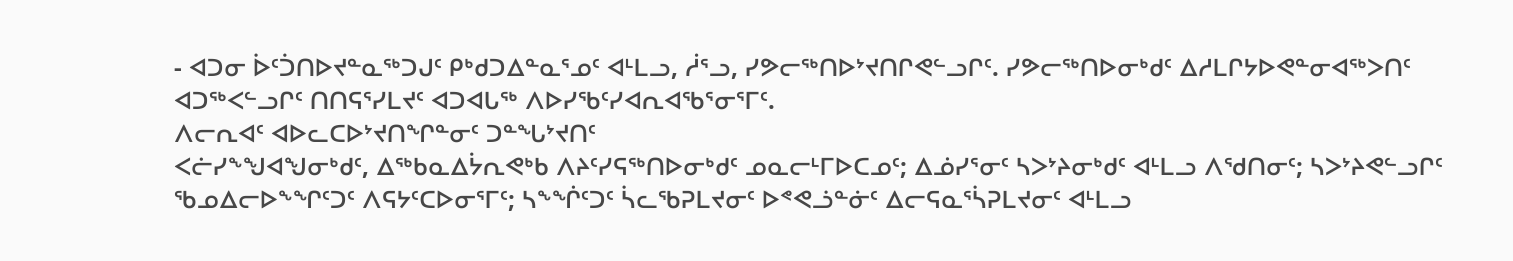- ᐊᑐᓂ ᐆᑦᑑᑎᐅᔪᓐᓇᖅᑐᒍᑦ ᑭᒃᑯᑐᐃᓐᓇᕐᓄᑦ ᐊᒻᒪᓗ, ᓲᕐᓗ, ᓯᕗᓕᖅᑎᐅᔾᔪᑎᒋᕙᓪᓗᒋᑦ. ᓯᕗᓕᖅᑎᐅᓂᒃᑯᑦ ᐃᓱᒪᒋᔭᐅᕙᓐᓂᐊᖅᐳᑎᑦ ᐊᑐᖅᐸᓪᓗᒋᑦ ᑎᑎᕋᕐᓯᒪᔪᑦ ᐊᑐᐊᒐᖅ ᐱᐅᓯᖃᑦᓯᐊᕆᐊᖃᕐᓂᕐᒥᑦ.
ᐱᓕᕆᐊᑦ ᐊᐅᓚᑕᐅᔾᔪᑎᖏᓐᓂᑦ ᑐᓐᖓᔾᔪᑎᑦ
ᐸᓖᓯᖕᖑᐊᖑᓂᒃᑯᑦ, ᐃᖅᑲᓇᐃᔮᕆᕙᒃᑲ ᐱᔨᑦᓯᕋᖅᑎᐅᓂᒃᑯᑦ ᓄᓇᓕᒻᒥᐅᑕᓄᑦ; ᐃᓅᓯᕐᓂᑦ ᓴᐳᔾᔨᓂᒃᑯᑦ ᐊᒻᒪᓗ ᐱᖁᑎᓂᑦ; ᓴᐳᔾᔨᕙᓪᓗᒋᑦ ᖃᓄᐃᓕᐅᖕᖏᑦᑐᑦ ᐱᕋᔭᑦᑕᐅᓂᕐᒥᑦ; ᓴᖕᖐᑦᑐᑦ ᓵᓚᖃᕈᒪᔪᓂᑦ ᐅᕝᕙᓘᓐᓃᑦ ᐃᓕᕋᓇᕐᓵᕈᒪᔪᓂᑦ ᐊᒻᒪᓗ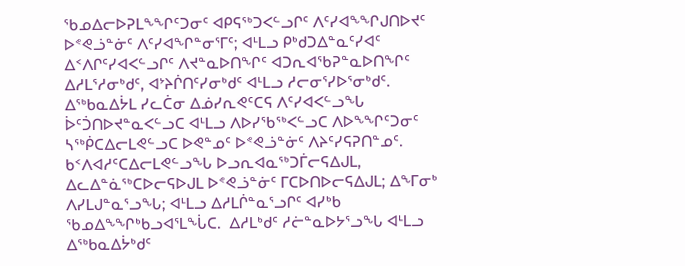ᖃᓄᐃᓕᐅᕈᒪᖕᖏᑦᑐᓂᑦ ᐊᑭᕋᖅᑐᐸᓪᓗᒋᑦ ᐱᑦᓯᐊᖕᖏᒍᑎᐅᔪᑦ ᐅᕝᕙᓘᓐᓃᑦ ᐱᑦᓯᐊᖏᓐᓂᕐᒥᑦ; ᐊᒻᒪᓗ ᑭᒃᑯᑐᐃᓐᓇᑦᓯᐊᑦ ᐃᑉᐱᒋᑦᓯᐊᐸᓪᓗᒋᑦ ᐱᔪᓐᓇᐅᑎᖏᑦ ᐊᑐᕆᐊᖃᕈᓐᓇᐅᑎᖏᑦ ᐃᓱᒪᕐᓱᓂᒃᑯᑦ, ᐊᔾᔨᒌᑎᑦᓯᓂᒃᑯᑦ ᐊᒻᒪᓗ ᓱᓕᓂᕐᓯᐅᕐᓂᒃᑯᑦ. ᐃᖅᑲᓇᐃᔮᒪ ᓯᓚᑖᓂ ᐃᓅᓯᕆᕙᑦᑕᕋ ᐱᑦᓯᐊᐸᓪᓗᖓ ᐆᑦᑑᑎᐅᔪᓐᓇᐸᓪᓗᑕ ᐊᒻᒪᓗ ᐱᐅᓯᖃᖅᐸᓪᓗᑕ ᐱᐅᖕᖏᑦᑐᓂᑦ ᓴᖅᑮᑕᐃᓕᒪᕙᓪᓗᑕ ᐅᕙᓐᓄᑦ ᐅᕝᕙᓘᓐᓃᑦ ᐱᔨᑦᓯᕋᕈᑎᓐᓄᑦ.  ᑲᑉᐱᐊᓱᑦᑕᐃᓕᒪᕙᓪᓗᖓ ᐅᓗᕆᐊᓇᖅᑐᒦᓕᕋᐃᒍᒪ, ᐃᓚᐃᓐᓈᖅᑕᐅᓕᕋᐅᒍᒪ ᐅᕝᕙᓘᓐᓃᑦ ᒥᑕᐅᑎᐅᓕᕋᐃᒍᒪ; ᐃᖕᒥᓂᒃ ᐱᓯᒪᒍᓐᓇᕐᓗᖓ; ᐊᒻᒪᓗ ᐃᓱᒪᒌᓐᓇᕐᓗᒋᑦ ᐊᓯᒃᑲ ᖃᓄᐃᖕᖏᒃᑲᓗᐊᕐᒪᖔᑕ.  ᐃᓱᒪᒃᑯᑦ ᓱᓖᓐᓇᐅᔭᕐᓗᖓ ᐊᒻᒪᓗ ᐃᖅᑲᓇᐃᔮᒃᑯᑦ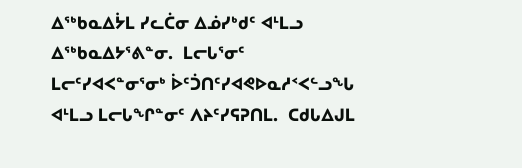ᐃᖅᑲᓇᐃᔮᒪ ᓯᓚᑖᓂ ᐃᓅᓯᒃᑯᑦ ᐊᒻᒪᓗ ᐃᖅᑲᓇᐃᔭᕐᕕᓐᓂ.  ᒪᓕᒐᕐᓂᑦ ᒪᓕᑦᓯᐊᐸᓐᓂᕐᓂᒃ ᐆᑦᑑᑎᑦᓯᐊᕙᐅᓇᓱᑉᐸᓪᓗᖓ ᐊᒻᒪᓗ ᒪᓕᒐᖏᓐᓂᑦ ᐱᔨᑦᓯᕋᕈᑎᒪ.  ᑕᑯᒐᐃᒍᒪ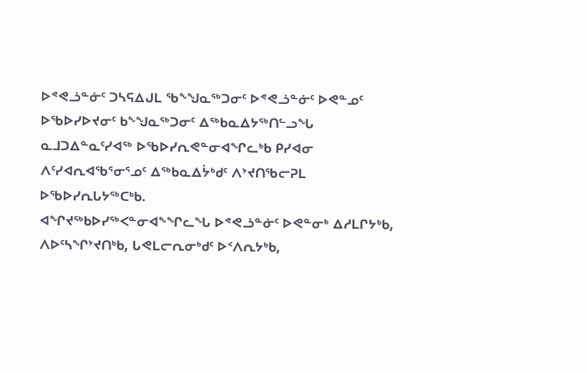ᐅᕝᕙᓘᓐᓃᑦ ᑐᓴᕋᐃᒍᒪ ᖃᖕᖑᓇᖅᑐᓂᑦ ᐅᕝᕙᓘᓐᓃᑦ ᐅᕙᓐᓄᑦ ᐅᖃᐅᓯᐅᔪᓂᑦ ᑲᖕᖑᓇᖅᑐᓂᑦ ᐃᖅᑲᓇᐃᔭᖅᑎᓪᓗᖓ ᓇᒧᑐᐃᓐᓇᑦᓯᐊᖅ ᐅᖃᐅᓯᕆᕙᓐᓂᐊᖏᓚᒃᑲ ᑭᓯᐊᓂ ᐱᑦᓯᐊᕆᐊᖃᕐᓂᕐᓄᑦ ᐃᖅᑲᓇᐃᔮᒃᑯᑦ ᐱᔾᔪᑎᖃᓕᕈᒪ ᐅᖃᐅᓯᕆᒐᔭᖅᑕᒃᑲ.
ᐊᖏᔪᖅᑲᐅᓯᖅᐸᓐᓂᐊᖕᖏᓚᖓ ᐅᕝᕙᓘᓐᓃᑦ ᐅᕙᓐᓂᒃ ᐃᓱᒪᒋᔭᒃᑲ, ᐱᐅᑦᓴᖏᔾᔪᑎᒃᑲ, ᒐᕙᒪᓕᕆᓂᒃᑯᑦ ᐅᑉᐱᕆᔭᒃᑲ,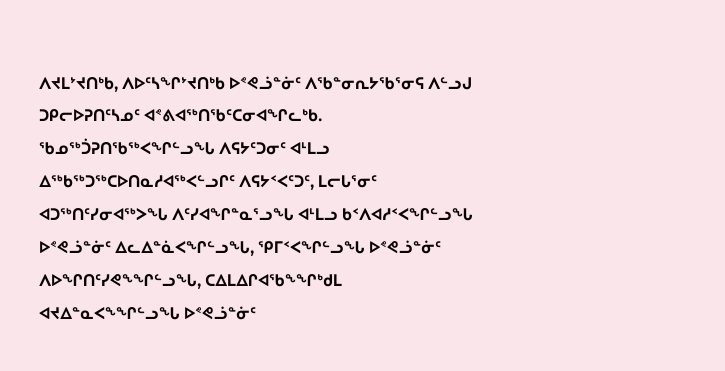ᐱᔪᒪᔾᔪᑎᒃᑲ, ᐱᐅᑦᓴᖏᔾᔪᑎᒃᑲ ᐅᕝᕙᓘᓐᓃᑦ ᐱᖃᓐᓂᕆᔭᖃᕐᓂᕋ ᐱᓪᓗᒍ ᑐᑭᓕᐅᕈᑎᑦᓴᓄᑦ ᐊᕝᕕᐊᖅᑎᖃᑦᑕᓂᐊᖏᓚᒃᑲ.  ᖃᓄᖅᑑᕈᑎᖃᖅᐸᖏᓪᓗᖓ ᐱᕋᔭᑦᑐᓂᑦ ᐊᒻᒪᓗ ᐃᖅᑲᖅᑐᖅᑕᐅᑎᓇᓱᐊᖅᐸᓪᓗᒋᑦ ᐱᕋᔭᑉᐸᑦᑐᑦ, ᒪᓕᒐᕐᓂᑦ ᐊᑐᖅᑎᑦᓯᓂᐊᖅᐳᖓ ᐱᑦᓯᐊᖏᓐᓇᕐᓗᖓ ᐊᒻᒪᓗ ᑲᑉᐱᐊᓱᑉᐸᖏᓪᓗᖓ ᐅᕝᕙᓘᓐᓃᑦ ᐃᓚᐃᓐᓈᐸᖏᓪᓗᖓ, ᕿᒥᑉᐸᖏᓪᓗᖓ ᐅᕝᕙᓘᓐᓃᑦ ᐱᐅᖏᑎᑦᓯᕙᖕᖏᓪᓗᖓ, ᑕᐃᒪᐃᒋᐊᖃᖕᖏᒃᑯᒪ ᐊᔪᐃᓐᓇᐸᖕᖏᓪᓗᖓ ᐅᕝᕙᓘᓐᓃᑦ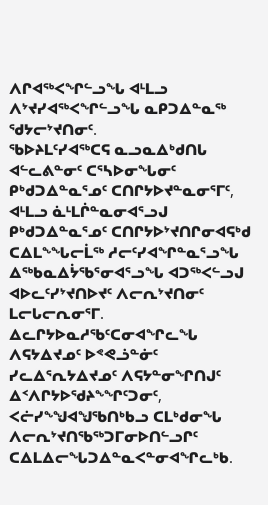ᐱᒋᐊᖅᐸᖏᓪᓗᖓ ᐊᒻᒪᓗ ᐱᔾᔪᓯᐊᖅᐸᖏᓪᓗᖓ ᓇᑭᑐᐃᓐᓇᖅ ᖁᔭᓕᔾᔪᑎᓂᑦ.
ᖃᐅᔨᒪᑦᓯᐊᖅᑕᕋ ᓇᓗᓇᐃᒃᑯᑎᒐ ᐊᓪᓚᕕᓐᓂᑦ ᑕᕐᓴᐅᓂᖓᓂᑦ ᑭᒃᑯᑐᐃᓐᓇᕐᓄᑦ ᑕᑎᒋᔭᐅᔪᓐᓇᓂᕐᒥᑦ, ᐊᒻᒪᓗ ᓈᒻᒪᒌᓐᓇᓂᐊᕐᓗᒍ ᑭᒃᑯᑐᐃᓐᓇᕐᓄᑦ ᑕᑎᒋᔭᐅᔾᔪᑎᒋᓂᐊᕋᒃᑯ ᑕᐃᒪᖕᖓᓕᒫᖅ ᓱᓕᑦᓯᐊᖏᓐᓇᕐᓗᖓ ᐃᖅᑲᓇᐃᔮᖃᕐᓂᐊᕐᓗᖓ ᐊᑐᖅᐸᓪᓗᒍ ᐊᐅᓚᑦᓯᔾᔪᑎᐅᔪᑦ ᐱᓕᕆᔾᔪᑎᓂᑦ ᒪᓕᒐᓕᕆᓂᕐᒥ. ᐃᓚᒋᔭᐅᓇᓱᖃᑦᑕᓂᐊᖏᓚᖓ ᐱᕋᔭᐃᔪᓄᑦ ᐅᕝᕙᓘᓐᓃᑦ ᓯᓚᐃᕐᕆᔭᐃᔪᓄᑦ ᐱᕋᔭᓐᓂᖏᑎᒍᑦ ᐃᑉᐱᒋᔭᐅᖁᔨᖕᖏᑦᑐᓂᑦ, ᐸᓖᓯᖕᖑᐊᖑᖃᑎᒃᑲᓗ ᑕᒪᒃᑯᓂᖓ ᐱᓕᕆᔾᔪᑎᖃᖅᑐᒥᓂᐅᑎᓪᓗᒋᑦ ᑕᐃᒪᐃᓕᖓᑐᐃᓐᓇᐸᓐᓂᐊᖏᓚᒃᑲ.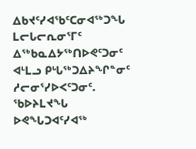ᐃᑲᔪᑦᓯᐊᖃᑦᑕᓂᐊᖅᑐᖓ ᒪᓕᒐᓕᕆᓂᕐᒥᑦ ᐃᖅᑲᓇᐃᔭᖅᑎᐅᕙᑦᑐᓂᑦ ᐊᒻᒪᓗ ᑭᒡᒐᖅᑐᐃᔨᖏᓐᓂᑦ ᓱᓕᓂᕐᓯᐅᐸᑦᑐᓂᑦ.  ᖃᐅᔨᒪᔪᖓ ᐅᕙᖓᑐᐊᑦᓯᐊᖅ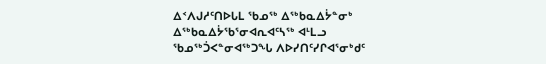ᐃᑉᐱᒍᓱᑦᑎᐅᒐᒪ ᖃᓄᖅ ᐃᖅᑲᓇᐃᔮᓐᓂᒃ ᐃᖅᑲᓇᐃᔮᖃᕐᓂᐊᕆᐊᑦᓴᖅ ᐊᒻᒪᓗ ᖃᓄᖅᑑᐸᓐᓂᐊᖅᑐᖓ ᐱᐅᓯᑎᑦᓯᒋᐊᕐᓂᒃᑯᑦ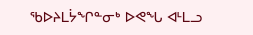ᖃᐅᔨᒪᔮᖏᓐᓂᒃ ᐅᕙᖓ ᐊᒻᒪᓗ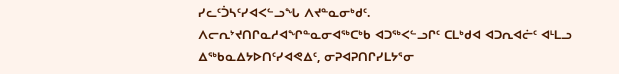ᓯᓚᑦᑑᓴᑦᓯᐊᐸᓪᓗᖓ ᐱᔪᓐᓇᓂᒃᑯᑦ.
ᐱᓕᕆᔾᔪᑎᒋᓇᓱᐊᖏᓐᓇᓂᐊᖅᑕᒃᑲ ᐊᑐᖅᐸᓪᓗᒋᑦ ᑕᒪᒃᑯᐊ ᐊᑐᕆᐊᓖᑦ ᐊᒻᒪᓗ ᐃᖅᑲᓇᐃᔭᐅᑎᑦᓯᐊᕙᐃᑦ, ᓂᕈᐊᕈᑎᒋᓯᒪᔭᕐᓂ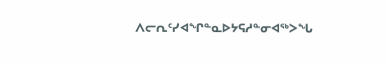ᐱᓕᕆᑦᓯᐊᖏᓐᓇᐅᔭᕋᓱᓐᓂᐊᖅᐳᖓ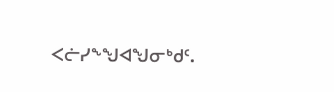ᐸᓖᓯᖕᖑᐊᖑᓂᒃᑯᑦ.